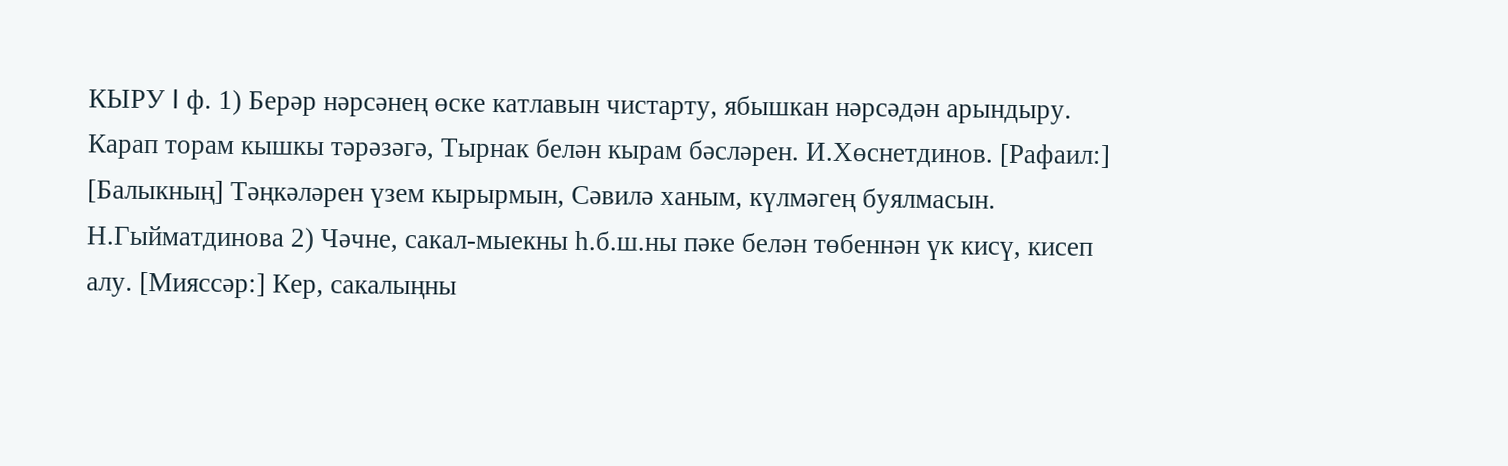КЫРУ I ф. 1) Берәр нәрсәнең өске катлавын чистарту, ябышкан нәрсәдән арындыру. Карап торам кышкы тәрәзәгә, Тырнак белән кырам бәсләрен. И.Хөснетдинов. [Рафаил:] [Балыкның] Тәңкәләрен үзем кырырмын, Сәвилә ханым, күлмәгең буялмасын. Н.Гыйматдинова 2) Чәчне, сакал-мыекны һ.б.ш.ны пәке белән төбеннән үк кисү, кисеп алу. [Мияссәр:] Кер, сакалыңны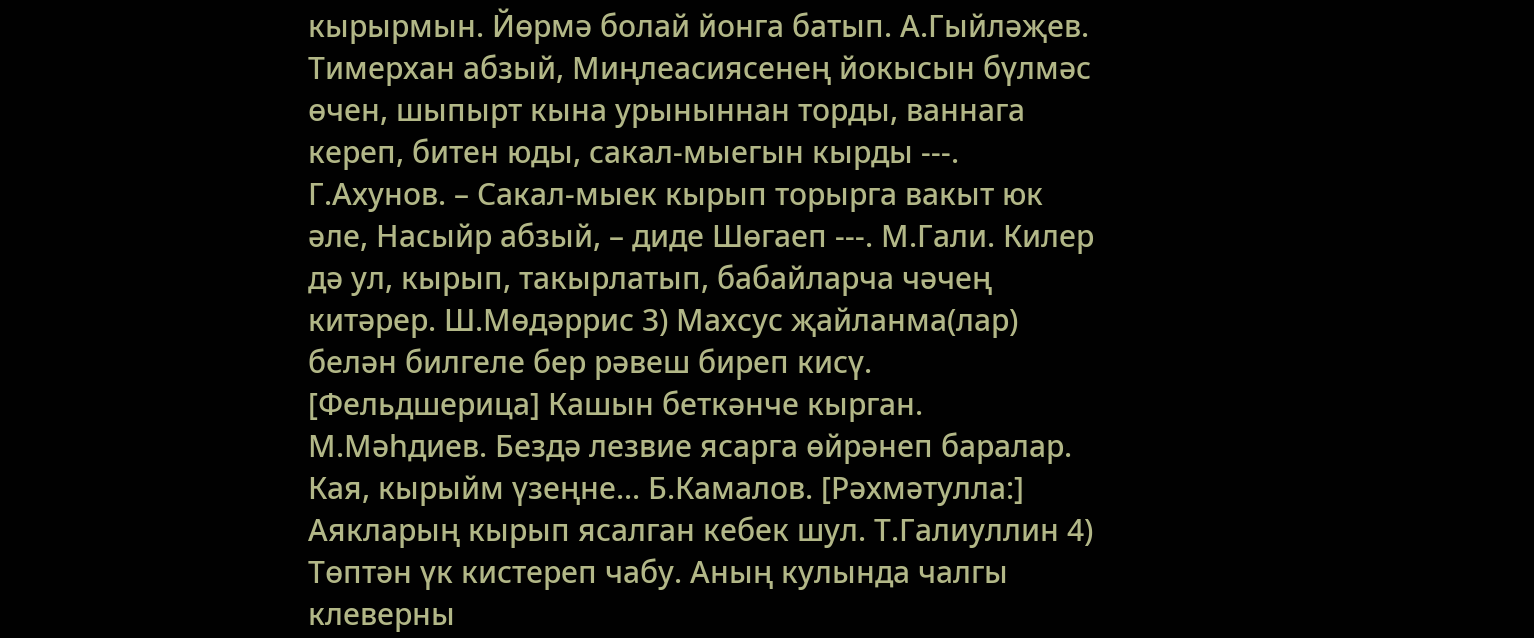кырырмын. Йөрмә болай йонга батып. А.Гыйләҗев. Тимерхан абзый, Миңлеасиясенең йокысын бүлмәс өчен, шыпырт кына урыныннан торды, ваннага кереп, битен юды, сакал-мыегын кырды ---. Г.Ахунов. – Сакал-мыек кырып торырга вакыт юк әле, Насыйр абзый, – диде Шөгаеп ---. М.Гали. Килер дә ул, кырып, такырлатып, бабайларча чәчең китәрер. Ш.Мөдәррис 3) Махсус җайланма(лар) белән билгеле бер рәвеш биреп кисү. [Фельдшерица] Кашын беткәнче кырган. М.Мәһдиев. Бездә лезвие ясарга өйрәнеп баралар. Кая, кырыйм үзеңне... Б.Камалов. [Рәхмәтулла:] Аякларың кырып ясалган кебек шул. Т.Галиуллин 4) Төптән үк кистереп чабу. Аның кулында чалгы клеверны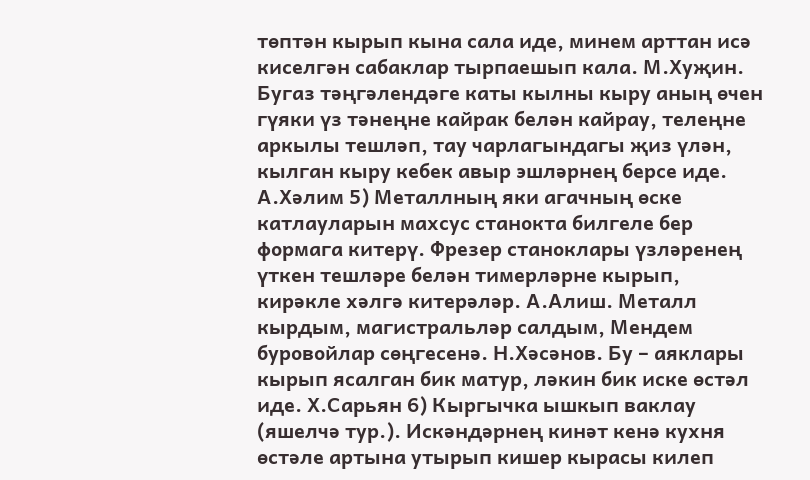төптән кырып кына сала иде, минем арттан исә киселгән сабаклар тырпаешып кала. М.Хуҗин. Бугаз тәңгәлендәге каты кылны кыру аның өчен гүяки үз тәнеңне кайрак белән кайрау, телеңне аркылы тешләп, тау чарлагындагы җиз үлән, кылган кыру кебек авыр эшләрнең берсе иде. А.Хәлим 5) Металлның яки агачның өске катлауларын махсус станокта билгеле бер формага китерү. Фрезер станоклары үзләренең үткен тешләре белән тимерләрне кырып, кирәкле хәлгә китерәләр. А.Алиш. Металл кырдым, магистральләр салдым, Мендем буровойлар сөңгесенә. Н.Хәсәнов. Бу – аяклары кырып ясалган бик матур, ләкин бик иске өстәл иде. Х.Сарьян 6) Кыргычка ышкып ваклау (яшелчә тур.). Искәндәрнең кинәт кенә кухня өстәле артына утырып кишер кырасы килеп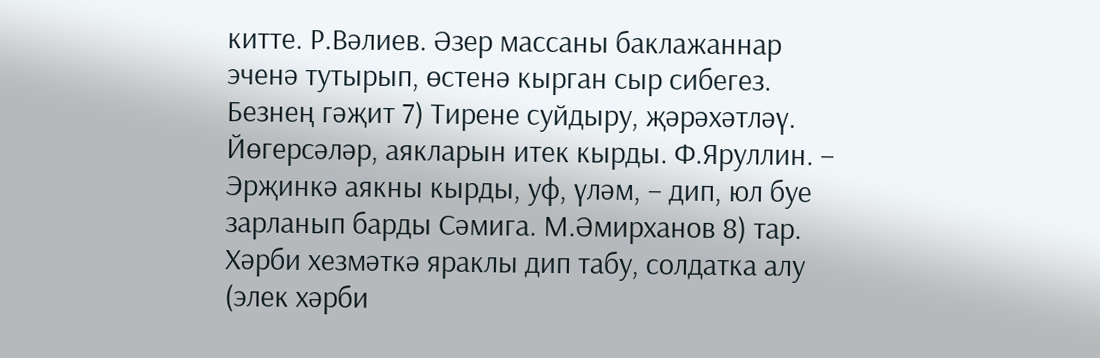китте. Р.Вәлиев. Әзер массаны баклажаннар эченә тутырып, өстенә кырган сыр сибегез. Безнең гәҗит 7) Тирене суйдыру, җәрәхәтләү. Йөгерсәләр, аякларын итек кырды. Ф.Яруллин. – Эрҗинкә аякны кырды, уф, үләм, – дип, юл буе зарланып барды Сәмига. М.Әмирханов 8) тар. Хәрби хезмәткә яраклы дип табу, солдатка алу (элек хәрби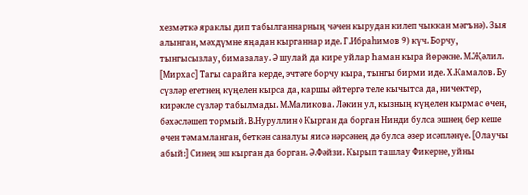хезмәткә яраклы дип табылганнарның чәчен кырудан килеп чыккан мәгънә). Зыя алынган, мәхдүмне яңадан кырганнар иде. Г.Ибраһимов 9) күч. Борчу, тынгысызлау, бимазалау. Ә шулай да кире уйлар Һаман кыра йөрәкне. М.Җәлил. [Мирхас] Тагы сарайга керде, эчтәге борчу кыра, тынгы бирми иде. Х.Камалов. Бу сүзләр егетнең күңелен кырса да, каршы әйтергә теле кычытса да, ничектер, кирәкле сүзләр табылмады. М.Маликова. Ләкин ул, кызның күңелен кырмас өчен, бәхәсләшеп тормый. В.Нуруллин ◊ Кырган да борган Нинди булса эшнең бер кеше өчен тәмамланган, беткән саналуы яисә нәрсәнең дә булса әзер исәпләнүе. [Олаучы абый:] Синең эш кырган да борган. Ә.Фәйзи. Кырып ташлау Фикерне, уйны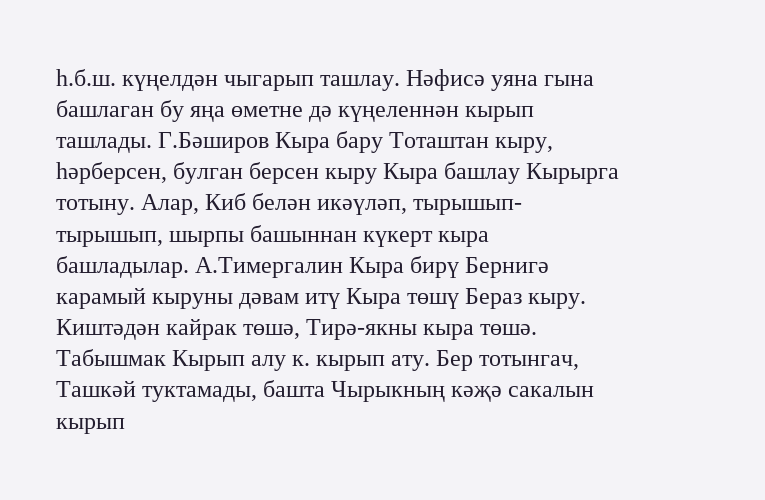һ.б.ш. күңелдән чыгарып ташлау. Нәфисә уяна гына башлаган бу яңа өметне дә күңеленнән кырып ташлады. Г.Бәширов Кыра бару Тоташтан кыру, һәрберсен, булган берсен кыру Кыра башлау Кырырга тотыну. Алар, Киб белән икәүләп, тырышып-тырышып, шырпы башыннан күкерт кыра башладылар. А.Тимергалин Кыра бирү Бернигә карамый кыруны дәвам итү Кыра төшү Бераз кыру. Киштәдән кайрак төшә, Тирә-якны кыра төшә. Табышмак Кырып алу к. кырып ату. Бер тотынгач, Ташкәй туктамады, башта Чырыкның кәҗә сакалын кырып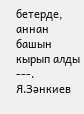бетерде, аннан башын кырып алды ---. Я.Зәнкиев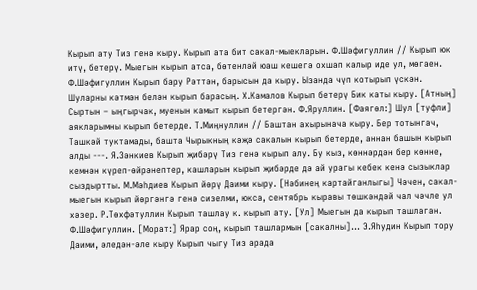Кырып ату Тиз генә кыру. Кырып ата бит сакал-мыекларын. Ф.Шәфигуллин // Кырып юк итү, бетерү. Мыегын кырып атса, бөтенләй юаш кешегә охшап калыр иде ул, мөгаен. Ф.Шәфигуллин Кырып бару Рәттән, барысын да кыру. Ызанда чүп котырып үскән. Шуларны кәтмән белән кырып барасың. Х.Камалов Кырып бетерү Бик каты кыру. [Атның] Сыртын – ыңгырчак, муенын камыт кырып бетергән. Ф.Яруллин. [Фаягөл:] Шул [туфли] аякларымны кырып бетерде. Т.Миңнуллин // Баштан ахырынача кыру. Бер тотынгач, Ташкәй туктамады, башта Чырыкның кәҗә сакалын кырып бетерде, аннан башын кырып алды ---. Я.Зәнкиев Кырып җибәрү Тиз генә кырып алу. Бу кыз, көннәрдән бер көнне, кемнән күреп-өйрәнептер, кашларын кырып җибәрде дә ай урагы кебек кенә сызыклар сыздыртты. М.Мәһдиев Кырып йөрү Даими кыру. [Нәбинең картайганлыгы] Чәчен, сакал-мыегын кырып йөргәнгә генә сизелми, юкса, сентябрь кыравы төшкәндәй чал чәчле ул хәзер. Р.Төхфәтуллин Кырып ташлау к. кырып ату. [Ул] Мыегын да кырып ташлаган. Ф.Шәфигуллин. [Морат:] Ярар соң, кырып ташлармын [сакалны]... Э.Яһудин Кырып тору Даими, әледән-әле кыру Кырып чыгу Тиз арада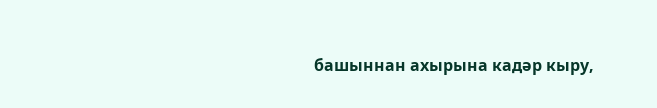башыннан ахырына кадәр кыру,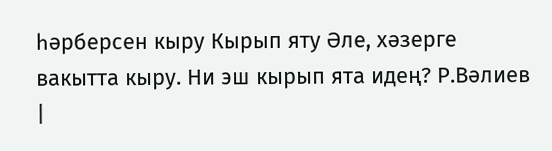һәрберсен кыру Кырып яту Әле, хәзерге вакытта кыру. Ни эш кырып ята идең? Р.Вәлиев |